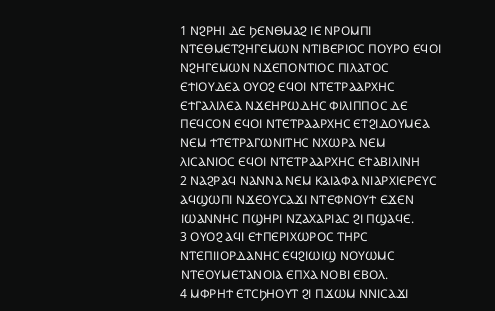1 ⲚϨⲢⲎⲒ ⲆⲈ ϦⲈⲚⲐⲘⲀϨ ⲒⲈ ⲚⲢⲞⲘⲠⲒ ⲚⲦⲈⲐⲘⲈⲦϨⲎⲄⲈⲘⲰⲚ ⲚⲦⲒⲂⲈⲢⲒⲞⲤ ⲠⲞⲨⲢⲞ ⲈϤⲞⲒ ⲚϨⲎⲄⲈⲘⲰⲚ ⲚϪⲈⲠⲞⲚⲦⲒⲞⲤ ⲠⲒⲖⲀⲦⲞⲤ ⲈϮⲒⲞⲨⲆⲈⲀ ⲞⲨⲞϨ ⲈϤⲞⲒ ⲚⲦⲈⲦⲢⲀⲀⲢⲬⲎⲤ ⲈϮⲄⲀⲖⲒⲖⲈⲀ ⲚϪⲈⲎⲢⲰⲆⲎⲤ ⲪⲒⲖⲒⲠⲠⲞⲤ ⲆⲈ ⲠⲈϤⲤⲞⲚ ⲈϤⲞⲒ ⲚⲦⲈⲦⲢⲀⲀⲢⲬⲎⲤ ⲈⲦϨⲒⲆⲞⲨⲘⲈⲀ ⲚⲈⲘ ϮⲦⲈⲦⲢⲀⲄⲰⲚⲒⲦⲎⲤ ⲚⲬⲰⲢⲀ ⲚⲈⲘ ⲖⲒⲤⲀⲚⲒⲞⲤ ⲈϤⲞⲒ ⲚⲦⲈⲦⲢⲀⲀⲢⲬⲎⲤ ⲈϮⲀⲂⲒⲖⲒⲚⲎ
2 ⲚⲀϨⲢⲀϤ ⲚⲀⲚⲚⲀ ⲚⲈⲘ ⲔⲀⲒⲀⲪⲀ ⲚⲒⲀⲢⲬⲒⲈⲢⲈⲨⲤ ⲀϤϢⲰⲠⲒ ⲚϪⲈⲞⲨⲤⲀϪⲒ ⲚⲦⲈⲪⲚⲞⲨϮ ⲈϪⲈⲚ ⲒⲰⲀⲚⲚⲎⲤ ⲠϢⲎⲢⲒ ⲚⲌⲀⲬⲀⲢⲒⲀⲤ ϨⲒ ⲠϢⲀϤⲈ.
3 ⲞⲨⲞϨ ⲀϤⲒ ⲈϮⲠⲈⲢⲒⲬⲰⲢⲞⲤ ⲦⲎⲢⲤ ⲚⲦⲈⲠⲒⲒⲞⲢⲆⲀⲚⲎⲤ ⲈϤϨⲒⲰⲒϢ ⲚⲞⲨⲰⲘⲤ ⲚⲦⲈⲞⲨⲘⲈⲦⲀⲚⲞⲒⲀ ⲈⲠⲬⲀ ⲚⲞⲂⲒ ⲈⲂⲞⲖ.
4 ⲘⲪⲢⲎϮ ⲈⲦⲤϦⲎⲞⲨⲦ ϨⲒ ⲠϪⲰⲘ ⲚⲚⲒⲤⲀϪⲒ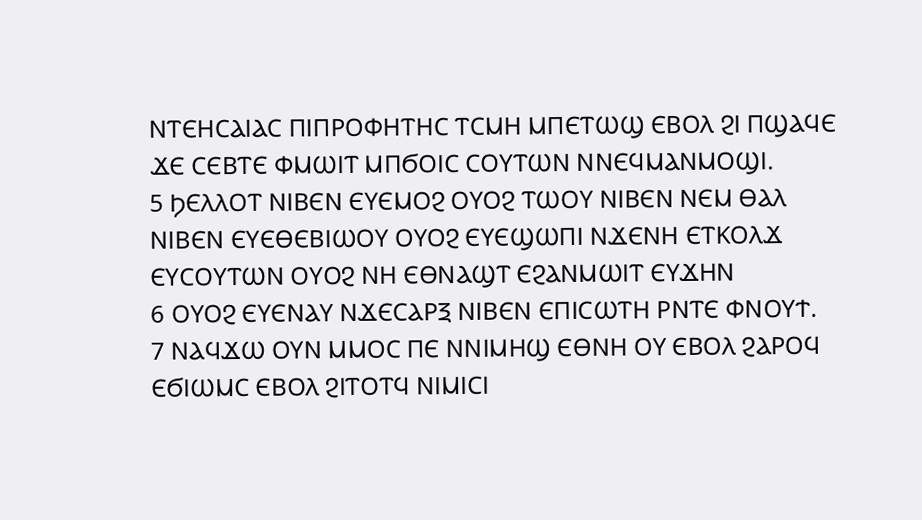ⲚⲦⲈⲎⲤⲀⲒⲀⲤ ⲠⲒⲠⲢⲞⲪⲎⲦⲎⲤ ⲦⲤⲘⲎ ⲘⲠⲈⲦⲰϢ ⲈⲂⲞⲖ ϨⲒ ⲠϢⲀϤⲈ ϪⲈ ⲤⲈⲂⲦⲈ ⲪⲘⲰⲒⲦ ⲘⲠϬⲞⲒⲤ ⲤⲞⲨⲦⲰⲚ ⲚⲚⲈϤⲘⲀⲚⲘⲞϢⲒ.
5 ϦⲈⲖⲖⲞⲦ ⲚⲒⲂⲈⲚ ⲈⲨⲈⲘⲞϨ ⲞⲨⲞϨ ⲦⲰⲞⲨ ⲚⲒⲂⲈⲚ ⲚⲈⲘ ⲐⲀⲖ ⲚⲒⲂⲈⲚ ⲈⲨⲈⲐⲈⲂⲒⲰⲞⲨ ⲞⲨⲞϨ ⲈⲨⲈϢⲰⲠⲒ ⲚϪⲈⲚⲎ ⲈⲦⲔⲞⲖϪ ⲈⲨⲤⲞⲨⲦⲰⲚ ⲞⲨⲞϨ ⲚⲎ ⲈⲐⲚⲀϢⲦ ⲈϨⲀⲚⲘⲰⲒⲦ ⲈⲨϪⲎⲚ
6 ⲞⲨⲞϨ ⲈⲨⲈⲚⲀⲨ ⲚϪⲈⲤⲀⲢⲜ ⲚⲒⲂⲈⲚ ⲈⲠⲒⲤⲰⲦⲎ ⲢⲚⲦⲈ ⲪⲚⲞⲨϮ.
7 ⲚⲀϤϪⲰ ⲞⲨⲚ ⲘⲘⲞⲤ ⲠⲈ ⲚⲚⲒⲘⲎϢ ⲈⲐⲚⲎ ⲞⲨ ⲈⲂⲞⲖ ϨⲀⲢⲞϤ ⲈϬⲒⲰⲘⲤ ⲈⲂⲞⲖ ϨⲒⲦⲞⲦϤ ⲚⲒⲘⲒⲤⲒ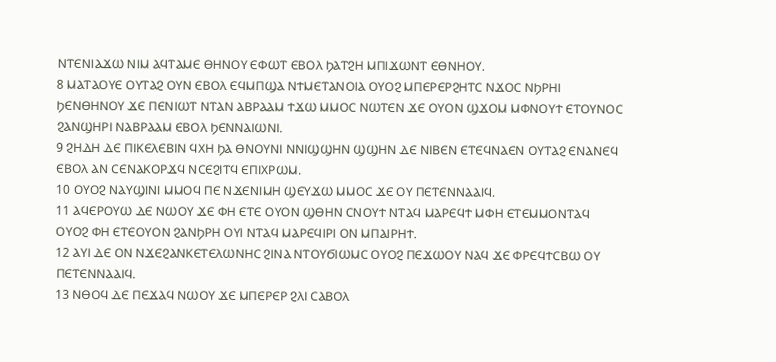ⲚⲦⲈⲚⲒⲀϪⲰ ⲚⲒⲘ ⲀϤⲦⲀⲘⲈ ⲐⲎⲚⲞⲨ ⲈⲪⲰⲦ ⲈⲂⲞⲖ ϦⲀⲦϨⲎ ⲘⲠⲒϪⲰⲚⲦ ⲈⲐⲚⲎⲞⲨ.
8 ⲘⲀⲦⲀⲞⲨⲈ ⲞⲨⲦⲀϨ ⲞⲨⲚ ⲈⲂⲞⲖ ⲈϤⲘⲠϢⲀ ⲚϮⲘⲈⲦⲀⲚⲞⲒⲀ ⲞⲨⲞϨ ⲘⲠⲈⲢⲈⲢϨⲎⲦⲤ ⲚϪⲞⲤ ⲚϦⲢⲎⲒ ϦⲈⲚⲐⲎⲚⲞⲨ ϪⲈ ⲠⲈⲚⲒⲰⲦ ⲚⲦⲀⲚ ⲀⲂⲢⲀⲀⲘ ϮϪⲰ ⲘⲘⲞⲤ ⲚⲰⲦⲈⲚ ϪⲈ ⲞⲨⲞⲚ ϢϪⲞⲘ ⲘⲪⲚⲞⲨϮ ⲈⲦⲞⲨⲚⲞⲤ ϨⲀⲚϢⲎⲢⲒ ⲚⲀⲂⲢⲀⲀⲘ ⲈⲂⲞⲖ ϦⲈⲚⲚⲀⲒⲰⲚⲒ.
9 ϨⲎⲆⲎ ⲆⲈ ⲠⲒⲔⲈⲖⲈⲂⲒⲚ ϤⲬⲎ ϦⲀ ⲐⲚⲞⲨⲚⲒ ⲚⲚⲒϢϢⲎⲚ ϢϢⲎⲚ ⲆⲈ ⲚⲒⲂⲈⲚ ⲈⲦⲈϤⲚⲀⲈⲚ ⲞⲨⲦⲀϨ ⲈⲚⲀⲚⲈϤ ⲈⲂⲞⲖ ⲀⲚ ⲤⲈⲚⲀⲔⲞⲢϪϤ ⲚⲤⲈϨⲒⲦϤ ⲈⲠⲒⲬⲢⲰⲘ.
10 ⲞⲨⲞϨ ⲚⲀⲨϢⲒⲚⲒ ⲘⲘⲞϤ ⲠⲈ ⲚϪⲈⲚⲒⲘⲎ ϢⲈⲨϪⲰ ⲘⲘⲞⲤ ϪⲈ ⲞⲨ ⲠⲈⲦⲈⲚⲚⲀⲀⲒϤ.
11 ⲀϤⲈⲢⲞⲨⲰ ⲆⲈ ⲚⲰⲞⲨ ϪⲈ ⲪⲎ ⲈⲦⲈ ⲞⲨⲞⲚ ϢⲐⲎⲚ ⲤⲚⲞⲨϮ ⲚⲦⲀϤ ⲘⲀⲢⲈϤϮ ⲘⲪⲎ ⲈⲦⲈⲘⲘⲞⲚⲦⲀϤ ⲞⲨⲞϨ ⲪⲎ ⲈⲦⲈⲞⲨⲞⲚ ϨⲀⲚϦⲢⲎ ⲞⲨⲒ ⲚⲦⲀϤ ⲘⲀⲢⲈϤⲒⲢⲒ ⲞⲚ ⲘⲠⲀⲒⲢⲎϮ.
12 ⲀⲨⲒ ⲆⲈ ⲞⲚ ⲚϪⲈϨⲀⲚⲔⲈⲦⲈⲖⲰⲚⲎⲤ ϨⲒⲚⲀ ⲚⲦⲞⲨϬⲒⲰⲘⲤ ⲞⲨⲞϨ ⲠⲈϪⲰⲞⲨ ⲚⲀϤ ϪⲈ ⲪⲢⲈϤϮⲤⲂⲰ ⲞⲨ ⲠⲈⲦⲈⲚⲚⲀⲀⲒϤ.
13 ⲚⲐⲞϤ ⲆⲈ ⲠⲈϪⲀϤ ⲚⲰⲞⲨ ϪⲈ ⲘⲠⲈⲢⲈⲢ ϨⲖⲒ ⲤⲀⲂⲞⲖ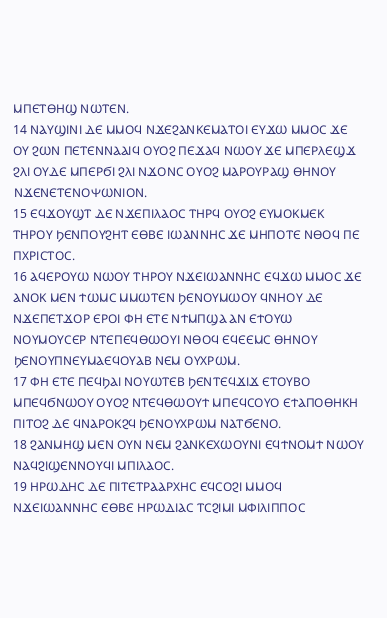ⲘⲠⲈⲦⲐⲎϢ ⲚⲰⲦⲈⲚ.
14 ⲚⲀⲨϢⲒⲚⲒ ⲆⲈ ⲘⲘⲞϤ ⲚϪⲈϨⲀⲚⲔⲈⲘⲀⲦⲞⲒ ⲈⲨϪⲰ ⲘⲘⲞⲤ ϪⲈ ⲞⲨ ϨⲰⲚ ⲠⲈⲦⲈⲚⲚⲀⲀⲒϤ ⲞⲨⲞϨ ⲠⲈϪⲀϤ ⲚⲰⲞⲨ ϪⲈ ⲘⲠⲈⲢⲖⲈϢϪ ϨⲖⲒ ⲞⲨⲆⲈ ⲘⲠⲈⲢϬⲒ ϨⲖⲒ ⲚϪⲞⲚⲤ ⲞⲨⲞϨ ⲘⲀⲢⲞⲨⲢⲀϢ ⲐⲎⲚⲞⲨ ⲚϪⲈⲚⲈⲦⲈⲚⲞⲮⲰⲚⲒⲞⲚ.
15 ⲈϤϪⲞⲨϢⲦ ⲆⲈ ⲚϪⲈⲠⲒⲖⲀⲞⲤ ⲦⲎⲢϤ ⲞⲨⲞϨ ⲈⲨⲘⲞⲔⲘⲈⲔ ⲦⲎⲢⲞⲨ ϦⲈⲚⲠⲞⲨϨⲎⲦ ⲈⲐⲂⲈ ⲒⲰⲀⲚⲚⲎⲤ ϪⲈ ⲘⲎⲠⲞⲦⲈ ⲚⲐⲞϤ ⲠⲈ ⲠⲬⲢⲒⲤⲦⲞⲤ.
16 ⲀϤⲈⲢⲞⲨⲰ ⲚⲰⲞⲨ ⲦⲎⲢⲞⲨ ⲚϪⲈⲒⲰⲀⲚⲚⲎⲤ ⲈϤϪⲰ ⲘⲘⲞⲤ ϪⲈ ⲀⲚⲞⲔ ⲘⲈⲚ ϮⲰⲘⲤ ⲘⲘⲰⲦⲈⲚ ϦⲈⲚⲞⲨⲘⲰⲞⲨ ϤⲚⲎⲞⲨ ⲆⲈ ⲚϪⲈⲠⲈⲦϪⲞⲢ ⲈⲢⲞⲒ ⲪⲎ ⲈⲦⲈ ⲚϮⲘⲠϢⲀ ⲀⲚ ⲈϮⲞⲨⲰ ⲚⲞⲨⲘⲞⲨⲤⲈⲢ ⲚⲦⲈⲠⲈϤⲐⲰⲞⲨⲒ ⲚⲐⲞϤ ⲈϤⲈⲈⲘⲤ ⲐⲎⲚⲞⲨ ϦⲈⲚⲞⲨⲠⲚⲈⲨⲘⲀⲈϤⲞⲨⲀⲂ ⲚⲈⲘ ⲞⲨⲬⲢⲰⲘ.
17 ⲪⲎ ⲈⲦⲈ ⲠⲈϤϦⲀⲒ ⲚⲞⲨⲰⲦⲈⲂ ϦⲈⲚⲦⲈϤϪⲒϪ ⲈⲦⲞⲨⲂⲞ ⲘⲠⲈϤϬⲚⲰⲞⲨ ⲞⲨⲞϨ ⲚⲦⲈϤⲐⲰⲞⲨϮ ⲘⲠⲈϤⲤⲞⲨⲞ ⲈϮⲀⲠⲞⲐⲎⲔⲎ ⲠⲒⲦⲞϨ ⲆⲈ ϤⲚⲀⲢⲞⲔϨϤ ϦⲈⲚⲞⲨⲬⲢⲰⲘ ⲚⲀⲦϬⲈⲚⲞ.
18 ϨⲀⲚⲘⲎϢ ⲘⲈⲚ ⲞⲨⲚ ⲚⲈⲘ ϨⲀⲚⲔⲈⲬⲰⲞⲨⲚⲒ ⲈϤϮⲚⲞⲘϮ ⲚⲰⲞⲨ ⲚⲀϤϨⲒϢⲈⲚⲚⲞⲨϤⲒ ⲘⲠⲒⲖⲀⲞⲤ.
19 ⲎⲢⲰⲆⲎⲤ ⲆⲈ ⲠⲒⲦⲈⲦⲢⲀⲀⲢⲬⲎⲤ ⲈϤⲤⲞϨⲒ ⲘⲘⲞϤ ⲚϪⲈⲒⲰⲀⲚⲚⲎⲤ ⲈⲐⲂⲈ ⲎⲢⲰⲆⲒⲀⲤ ⲦⲤϨⲒⲘⲒ ⲘⲪⲒⲖⲒⲠⲠⲞⲤ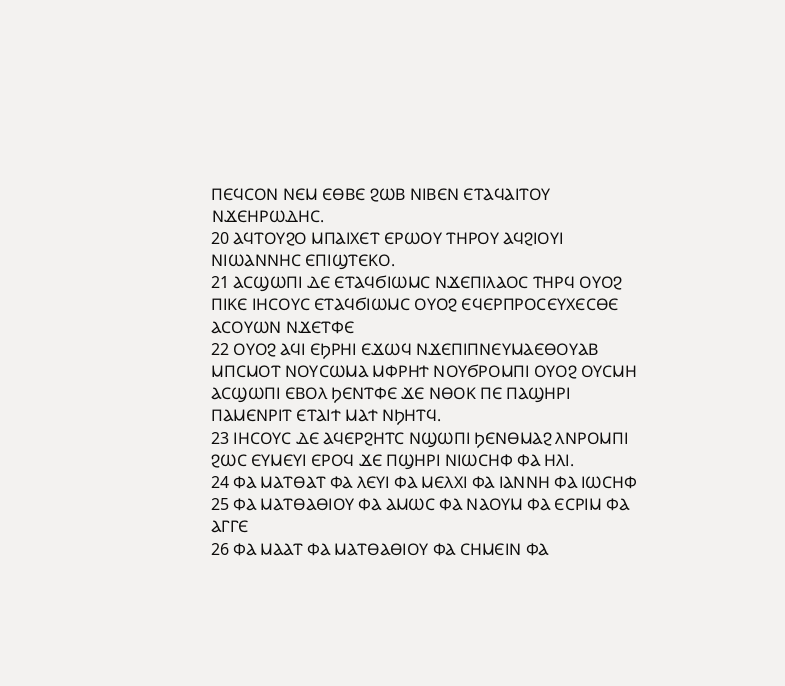ⲠⲈϤⲤⲞⲚ ⲚⲈⲘ ⲈⲐⲂⲈ ϨⲰⲂ ⲚⲒⲂⲈⲚ ⲈⲦⲀϤⲀⲒⲦⲞⲨ ⲚϪⲈⲎⲢⲰⲆⲎⲤ.
20 ⲀϤⲦⲞⲨϨⲞ ⲘⲠⲀⲒⲬⲈⲦ ⲈⲢⲰⲞⲨ ⲦⲎⲢⲞⲨ ⲀϤϨⲒⲞⲨⲒ ⲚⲒⲰⲀⲚⲚⲎⲤ ⲈⲠⲒϢⲦⲈⲔⲞ.
21 ⲀⲤϢⲰⲠⲒ ⲆⲈ ⲈⲦⲀϤϬⲒⲰⲘⲤ ⲚϪⲈⲠⲒⲖⲀⲞⲤ ⲦⲎⲢϤ ⲞⲨⲞϨ ⲠⲒⲔⲈ ⲒⲎⲤⲞⲨⲤ ⲈⲦⲀϤϬⲒⲰⲘⲤ ⲞⲨⲞϨ ⲈϤⲈⲢⲠⲢⲞⲤⲈⲨⲬⲈⲤⲐⲈ ⲀⲤⲞⲨⲰⲚ ⲚϪⲈⲦⲪⲈ
22 ⲞⲨⲞϨ ⲀϤⲒ ⲈϦⲢⲎⲒ ⲈϪⲰϤ ⲚϪⲈⲠⲒⲠⲚⲈⲨⲘⲀⲈⲐⲞⲨⲀⲂ ⲘⲠⲤⲘⲞⲦ ⲚⲞⲨⲤⲰⲘⲀ ⲘⲪⲢⲎϮ ⲚⲞⲨϬⲢⲞⲘⲠⲒ ⲞⲨⲞϨ ⲞⲨⲤⲘⲎ ⲀⲤϢⲰⲠⲒ ⲈⲂⲞⲖ ϦⲈⲚⲦⲪⲈ ϪⲈ ⲚⲐⲞⲔ ⲠⲈ ⲠⲀϢⲎⲢⲒ ⲠⲀⲘⲈⲚⲢⲒⲦ ⲈⲦⲀⲒϮ ⲘⲀϮ ⲚϦⲎⲦϤ.
23 ⲒⲎⲤⲞⲨⲤ ⲆⲈ ⲀϤⲈⲢϨⲎⲦⲤ ⲚϢⲰⲠⲒ ϦⲈⲚⲐⲘⲀϨ ⲖⲚⲢⲞⲘⲠⲒ ϨⲰⲤ ⲈⲨⲘⲈⲨⲒ ⲈⲢⲞϤ ϪⲈ ⲠϢⲎⲢⲒ ⲚⲒⲰⲤⲎⲪ ⲪⲀ ⲎⲖⲒ.
24 ⲪⲀ ⲘⲀⲦⲐⲀⲦ ⲪⲀ ⲖⲈⲨⲒ ⲪⲀ ⲘⲈⲖⲬⲒ ⲪⲀ ⲒⲀⲚⲚⲎ ⲪⲀ ⲒⲰⲤⲎⲪ
25 ⲪⲀ ⲘⲀⲦⲐⲀⲐⲒⲞⲨ ⲪⲀ ⲀⲘⲰⲤ ⲪⲀ ⲚⲀⲞⲨⲘ ⲪⲀ ⲈⲤⲢⲒⲘ ⲪⲀ ⲀⲄⲄⲈ
26 ⲪⲀ ⲘⲀⲀⲦ ⲪⲀ ⲘⲀⲦⲐⲀⲐⲒⲞⲨ ⲪⲀ ⲤⲎⲘⲈⲒⲚ ⲪⲀ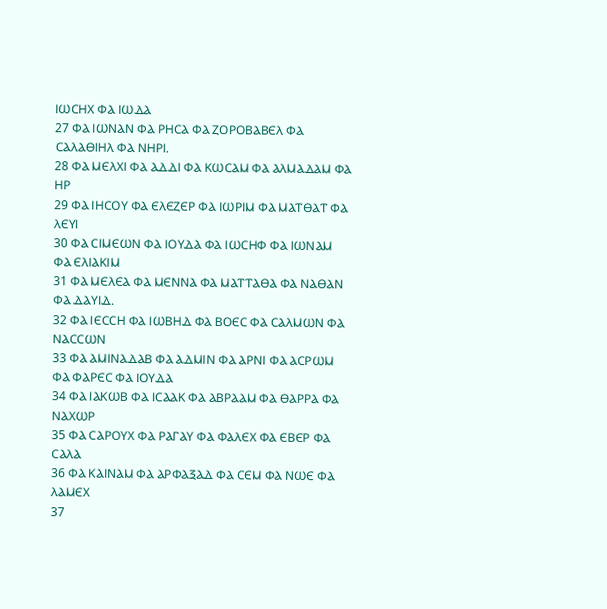ⲒⲰⲤⲎⲬ ⲪⲀ ⲒⲰⲆⲀ
27 ⲪⲀ ⲒⲰⲚⲀⲚ ⲪⲀ ⲢⲎⲤⲀ ⲪⲀ ⲌⲞⲢⲞⲂⲀⲂⲈⲖ ⲪⲀ ⲤⲀⲖⲀⲐⲒⲎⲖ ⲪⲀ ⲚⲎⲢⲒ.
28 ⲪⲀ ⲘⲈⲖⲬⲒ ⲪⲀ ⲀⲆⲆⲒ ⲪⲀ ⲔⲰⲤⲀⲘ ⲪⲀ ⲀⲖⲘⲀⲆⲀⲘ ⲪⲀ ⲎⲢ
29 ⲪⲀ ⲒⲎⲤⲞⲨ ⲪⲀ ⲈⲖⲈⲌⲈⲢ ⲪⲀ ⲒⲰⲢⲒⲘ ⲪⲀ ⲘⲀⲦⲐⲀⲦ ⲪⲀ ⲖⲈⲨⲒ
30 ⲪⲀ ⲤⲒⲘⲈⲰⲚ ⲪⲀ ⲒⲞⲨⲆⲀ ⲪⲀ ⲒⲰⲤⲎⲪ ⲪⲀ ⲒⲰⲚⲀⲘ ⲪⲀ ⲈⲖⲒⲀⲔⲒⲘ
31 ⲪⲀ ⲘⲈⲖⲈⲀ ⲪⲀ ⲘⲈⲚⲚⲀ ⲪⲀ ⲘⲀⲦⲦⲀⲐⲀ ⲪⲀ ⲚⲀⲐⲀⲚ ⲪⲀ ⲆⲀⲨⲒⲆ.
32 ⲪⲀ ⲒⲈⲤⲤⲎ ⲪⲀ ⲒⲰⲂⲎⲆ ⲪⲀ ⲂⲞⲈⲤ ⲪⲀ ⲤⲀⲖⲘⲰⲚ ⲪⲀ ⲚⲀⲤⲤⲰⲚ
33 ⲪⲀ ⲀⲘⲒⲚⲀⲆⲀⲂ ⲪⲀ ⲀⲆⲘⲒⲚ ⲪⲀ ⲀⲢⲚⲒ ⲪⲀ ⲀⲤⲢⲰⲘ ⲪⲀ ⲪⲀⲢⲈⲤ ⲪⲀ ⲒⲞⲨⲆⲀ
34 ⲪⲀ ⲒⲀⲔⲰⲂ ⲪⲀ ⲒⲤⲀⲀⲔ ⲪⲀ ⲀⲂⲢⲀⲀⲘ ⲪⲀ ⲐⲀⲢⲢⲀ ⲪⲀ ⲚⲀⲬⲰⲢ
35 ⲪⲀ ⲤⲀⲢⲞⲨⲬ ⲪⲀ ⲢⲀⲄⲀⲨ ⲪⲀ ⲪⲀⲖⲈⲬ ⲪⲀ ⲈⲂⲈⲢ ⲪⲀ ⲤⲀⲖⲀ
36 ⲪⲀ ⲔⲀⲒⲚⲀⲘ ⲪⲀ ⲀⲢⲪⲀⲜⲀⲆ ⲪⲀ ⲤⲈⲘ ⲪⲀ ⲚⲰⲈ ⲪⲀ ⲖⲀⲘⲈⲬ
37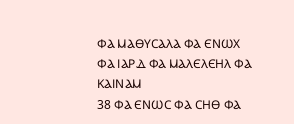ⲪⲀ ⲘⲀⲐⲨⲤⲀⲖⲀ ⲪⲀ ⲈⲚⲰⲬ ⲪⲀ ⲒⲀⲢⲆ ⲪⲀ ⲘⲀⲖⲈⲖⲈⲎⲖ ⲪⲀ ⲔⲀⲒⲚⲀⲘ
38 ⲪⲀ ⲈⲚⲰⲤ ⲪⲀ ⲤⲎⲐ ⲪⲀ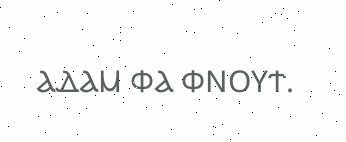ⲀⲆⲀⲘ ⲪⲀ ⲪⲚⲞⲨϮ.